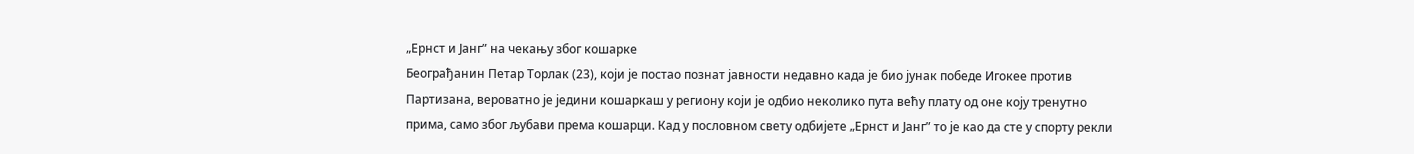„Ернст и Јанг” на чекању због кошарке
Београђанин Петар Торлак (23), који је постао познат јавности недавно када је био јунак победе Игокее против Партизана, вероватно је једини кошаркаш у региону који је одбио неколико пута већу плату од оне коју тренутно прима, само због љубави према кошарци. Кад у пословном свету одбијете „Ернст и Јанг” то је као да сте у спорту рекли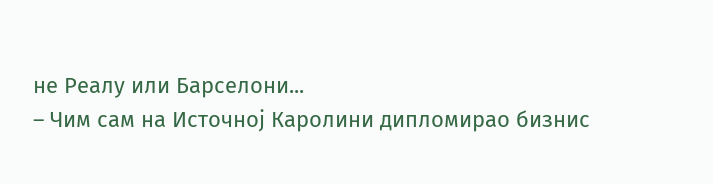не Реалу или Барселони...
– Чим сам на Источној Каролини дипломирао бизнис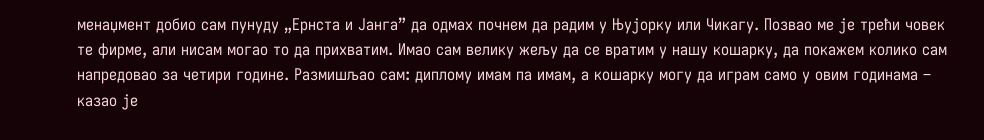менаџмент добио сам пунуду „Ернста и Јанга” да одмах почнем да радим у Њујорку или Чикагу. Позвао ме је трећи човек те фирме, али нисам могао то да прихватим. Имао сам велику жељу да се вратим у нашу кошарку, да покажем колико сам напредовао за четири године. Размишљао сам: диплому имам па имам, а кошарку могу да играм само у овим годинама – казао је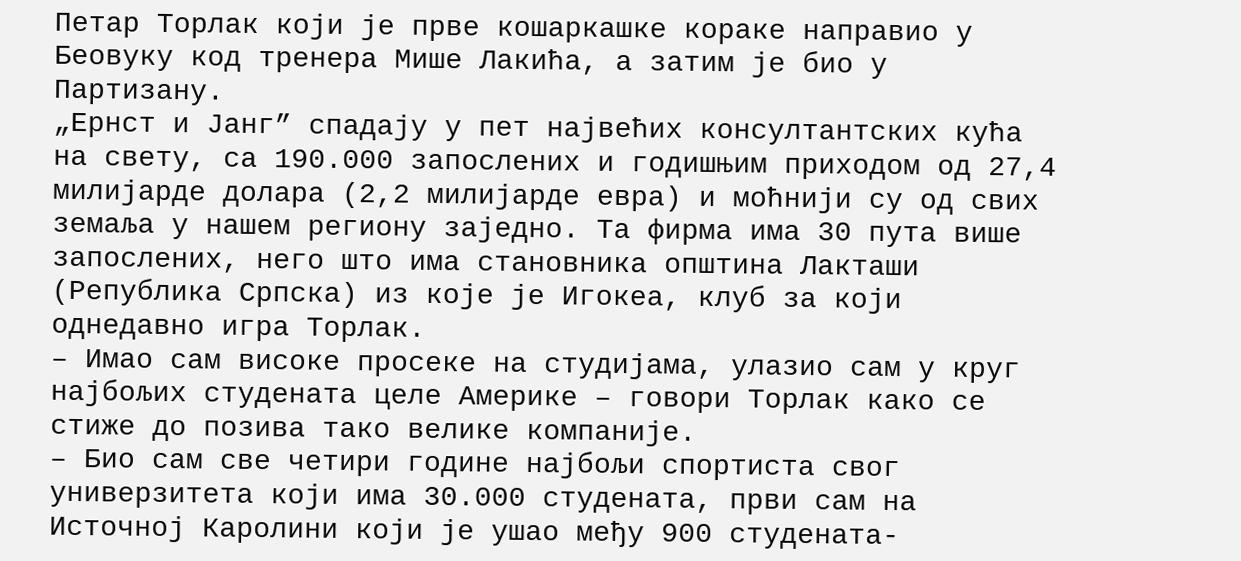Петар Торлак који је прве кошаркашке кораке направио у Беовуку код тренера Мише Лакића, а затим је био у Партизану.
„Ернст и Јанг” спадају у пет највећих консултантских кућа на свету, са 190.000 запослених и годишњим приходом од 27,4 милијарде долара (2,2 милијарде евра) и моћнији су од свих земаља у нашем региону заједно. Та фирма има 30 пута више запослених, него што има становника општина Лакташи (Република Српска) из које је Игокеа, клуб за који однедавно игра Торлак.
– Имао сам високе просеке на студијама, улазио сам у круг најбољих студената целе Америке – говори Торлак како се стиже до позива тако велике компаније.
– Био сам све четири године најбољи спортиста свог универзитета који има 30.000 студената, први сам на Источној Каролини који је ушао међу 900 студената-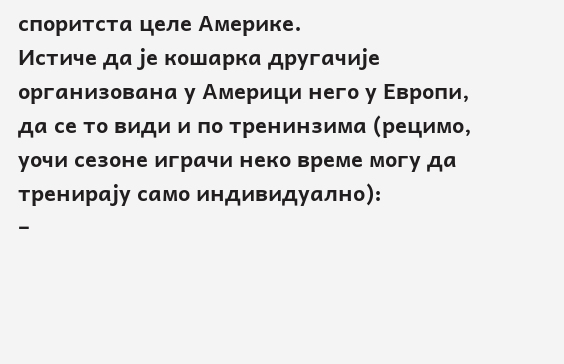споритста целе Америке.
Истиче да је кошарка другачије организована у Америци него у Европи, да се то види и по тренинзима (рецимо, уочи сезоне играчи неко време могу да тренирају само индивидуално):
–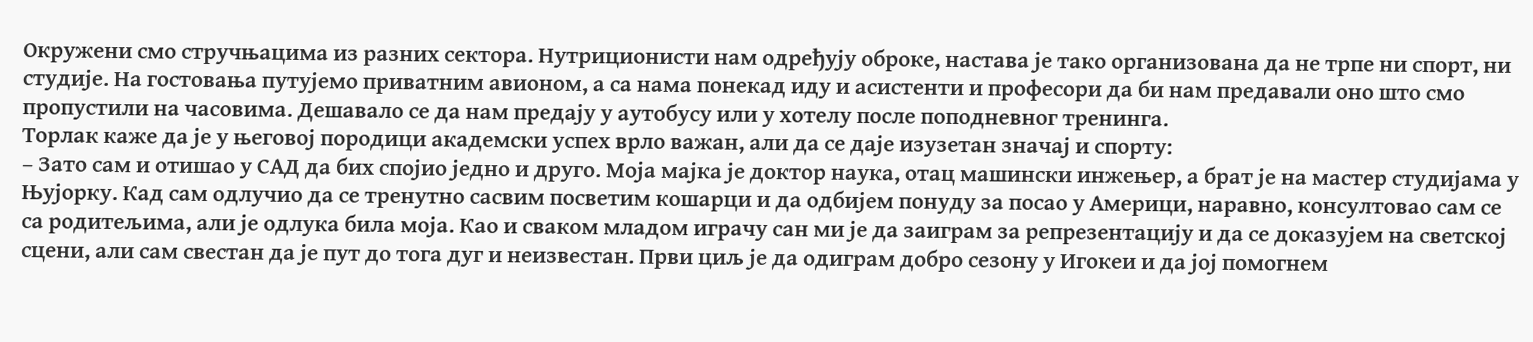Окружени смо стручњацима из разних сектора. Нутриционисти нам одређују оброке, настава је тако организована да не трпе ни спорт, ни студије. На гостовања путујемо приватним авионом, а са нама понекад иду и асистенти и професори да би нам предавали оно што смо пропустили на часовима. Дешавало се да нам предају у аутобусу или у хотелу после поподневног тренинга.
Торлак каже да је у његовој породици академски успех врло важан, али да се даје изузетан значај и спорту:
– Зато сам и отишао у САД да бих спојио једно и друго. Моја мајка је доктор наука, отац машински инжењер, а брат је на мастер студијама у Њујорку. Кад сам одлучио да се тренутно сасвим посветим кошарци и да одбијем понуду за посао у Америци, наравно, консултовао сам се са родитељима, али је одлука била моја. Као и сваком младом играчу сан ми је да заиграм за репрезентацију и да се доказујем на светској сцени, али сам свестан да је пут до тога дуг и неизвестан. Први циљ је да одиграм добро сезону у Игокеи и да јој помогнем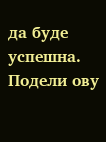да буде успешна.
Подели ову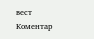вест
Комeнтар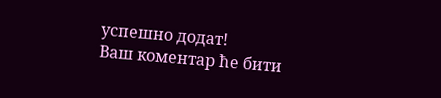успeшно додат!
Ваш комeнтар ћe бити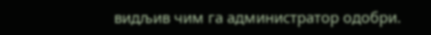видљив чим га администратор одобри.